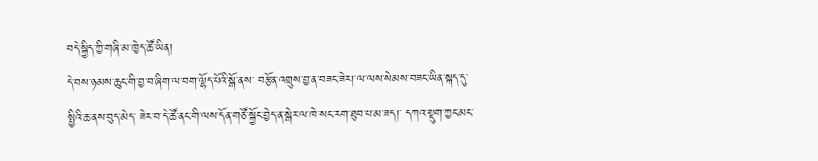བདེ་སྐྱིད་ཀྱི་གཞི་མ་ཁྱེད་ཚོ་ཡིན།
དེ་བས་ཉམས་ཆུང་གི་བྱ་བ་ཞིག་ལ་བག་ལྷོད་པོའི་སྒོ་ནས་ བརྩོན་འགྲུས་བྱ་ན་བཟང་ཟེར།་ལ་ལས་སེམས་བཟང་ཡིན་སྐད་དུ་སྤྱིའི་ཆ་ནས་བུད་མེད་ ཟེར་བ་དེ་ཚོ་ནང་གི་ལས་དོན་གཙོ་སྐྱོང་བྱེད་ན་སྒེར་ལ་ཁེ་སང་རག་ཐུབ་པ་མ་ཟད།་ དཀའ་སྡུག་ཀྱང་མང་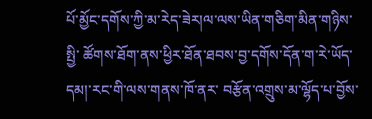པོ་མྱོང་དགོས་ཀྱི་མ་རེད་ཟེར།ལ་ལས་ཡིན་གཅིག་མིན་གཉིས་སྤྱི་ ཚོགས་ཐོག་ནས་ཕྱིར་ཐོན་ཐབས་བྱ་དགོས་དོན་ག་རེ་ཡོད་དམ།་རང་གི་ལས་གནས་ཁོ་ནར་ བརྩོན་འགྲུས་མ་ལྷོད་པ་བྱོས་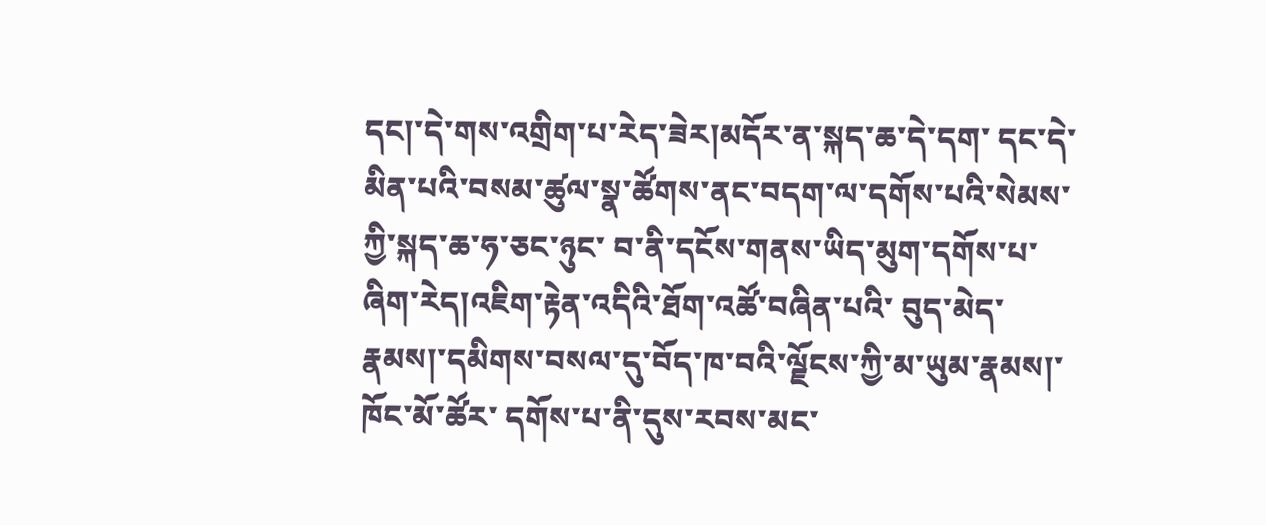དང།་དེ་གས་འགྲིག་པ་རེད་ཟེར།མདོར་ན་སྐད་ཆ་དེ་དག་ དང་དེ་མིན་པའི་བསམ་ཚུལ་སྣ་ཚོགས་ནང་བདག་ལ་དགོས་པའི་སེམས་ཀྱི་སྐད་ཆ་ཧ་ཅང་ཉུང་ བ་ནི་དངོས་གནས་ཡིད་མུག་དགོས་པ་ཞིག་རེད།འཇིག་རྟེན་འདིའི་ཐོག་འཚོ་བཞིན་པའི་ བུད་མེད་རྣམས།་དམིགས་བསལ་དུ་བོད་ཁ་བའི་ལྗོངས་ཀྱི་མ་ཡུམ་རྣམས།་ཁོང་མོ་ཚོར་ དགོས་པ་ནི་དུས་རབས་མང་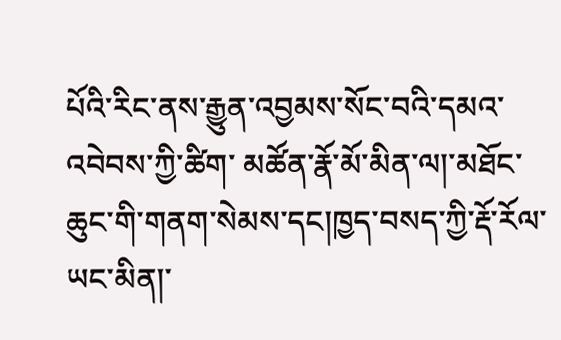པོའི་རིང་ནས་རྒྱུན་འབྱམས་སོང་བའི་དམའ་འབེབས་ཀྱི་ཚིག་ མཚོན་རྣོ་མོ་མིན་ལ།་མཐོང་ཆུང་གི་གནག་སེམས་དང།ཁྱད་བསད་ཀྱི་རྡོ་རོལ་ཡང་མིན།་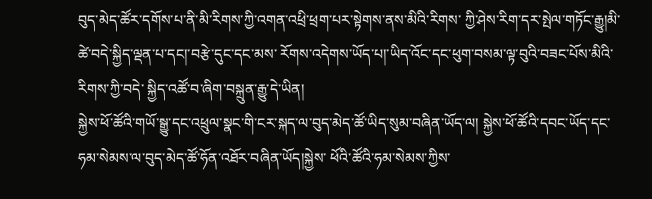བུད་མེད་ཚོར་དགོས་པ་ནི་མི་རིགས་ཀྱི་འགན་འཕྲི་ཕྲག་པར་སྟེགས་ནས་མིའི་རིགས་ ཀྱི་ཤེས་རིག་དར་སྤེལ་གཏོང་རྒྱུ།མི་ཚེ་བདེ་སྐྱིད་ལྡན་པ་དང།་བརྩེ་དུང་དང་མས་ རོགས་འདེགས་ཡོད་པ།་ཡིད་འོང་དང་ཕུག་བསམ་ལྟ་བུའི་བཟང་པོས་མིའི་རིགས་ཀྱི་བདེ་ སྐྱིད་འཚོ་བ་ཞིག་བསྐྲུན་རྒྱུ་དེ་ཡིན།
སྐྱེས་ཕོ་ཚོའི་གཡོ་སྒྱུ་དང་འཕྲུལ་སྣང་གི་ངར་སྐད་ལ་བུད་མེད་ཚོ་ཡིད་སུམ་བཞིན་ཡོད་ལ། སྐྱེས་ཕོ་ཚོའི་དབང་ཡོད་དང་ཧམ་སེམས་ལ་བུད་མེད་ཚོ་ཧོན་འཐོར་བཞིན་ཡོད།སྐྱེས་ ཕོའི་ཚོའི་ཧམ་སེམས་ཀྱིས་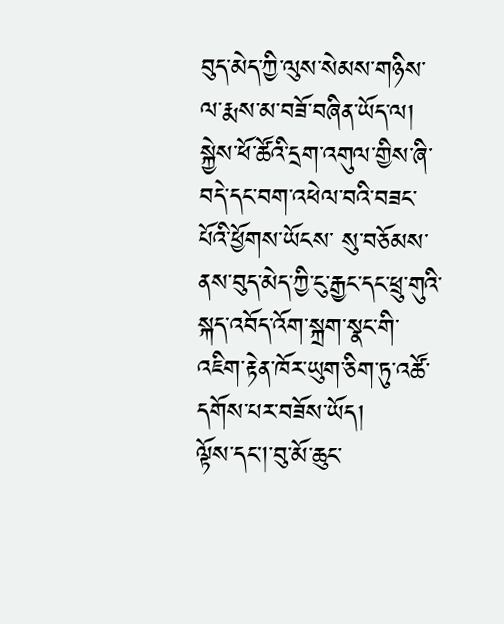བུད་མེད་ཀྱི་ལུས་སེམས་གཉིས་ལ་རྨས་མ་བཟོ་བཞིན་ཡོད་ལ། སྐྱེས་ཕོ་ཚོའི་དྲག་འགུལ་གྱིས་ཞི་བདེ་དང་བག་འཕེལ་བའི་བཟང་པོའི་ཕྱོགས་ཡོངས་ སུ་བཅོམས་ནས་བུད་མེད་ཀྱི་ངུ་རྒྱང་དང་ཕྲུ་གུའི་སྐད་འབོད་འོག་སྐྲག་སྣང་གི་ འཇིག་རྟེན་ཁོར་ཡུག་ཅིག་ཏུ་འཚོ་དགོས་པར་བཟོས་ཡོད།
ལྟོས་དང།་བུ་མོ་ཆུང་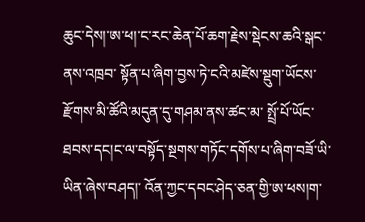ཆུང་དེས།་ཨ་ཕ།་ང་རང་ཆེན་པོ་ཆག་རྗེས་སྡེངས་ཆའི་སྒང་ནས་འཁྲབ་ སྟོན་པ་ཞིག་བྱས་ཏེ་ངའི་མཛེས་སྡུག་ཡོངས་རྫོགས་མི་ཚོའི་མདུན་དུ་གཤམ་ནས་ཚང་མ་ སྤྲོ་པོ་ཡོང་ཐབས་དང།ང་ལ་བསྟོད་སྔགས་གཏོང་དགོས་པ་ཞིག་བཟོ་ཡི་ཡིན་ཞེས་བཤད།་ འོན་ཀྱང་དབང་ཤེད་ཅན་གྱི་ཨ་ཕས།ག་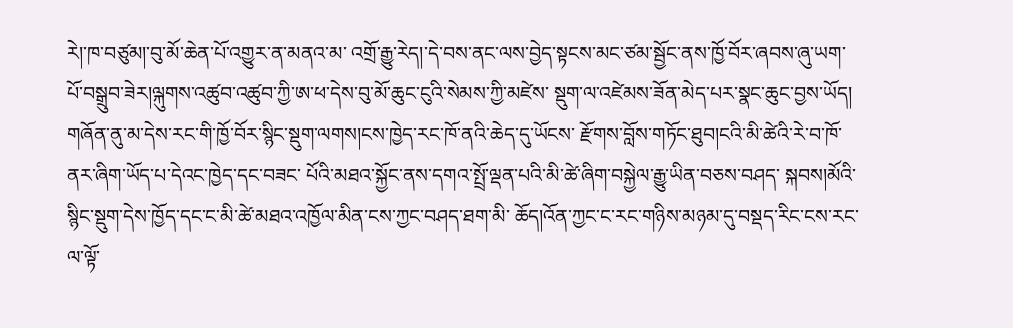རེ།་ཁ་བཙུམ།་བུ་མོ་ཆེན་པོ་འགྱུར་ན་མནའ་མ་ འགྲོ་རྒྱུ་རེད།་དེ་བས་ནང་ལས་བྱེད་སྟངས་མང་ཙམ་སྦྱོང་ནས་ཁྱོ་བོར་ཞབས་ཞུ་ཡག་ པོ་བསྒྲུབ་ཟེར།ལྐུགས་འཚུབ་འཚུབ་ཀྱི་ཨ་ཕ་དེས་བུ་མོ་ཆུང་ངུའི་སེམས་ཀྱི་མཛེས་ སྡུག་ལ་འཛེམས་ཟོན་མེད་པར་སྣང་ཆུང་བྱས་ཡོད།
གཞོན་ནུ་མ་དེས་རང་གི་ཁྱོ་བོར་སྙིང་སྡུག་ལགས།ངས་ཁྱེད་རང་ཁོ་ནའི་ཆེད་དུ་ཡོངས་ རྫོགས་བློས་གཏོང་ཐུབ།ངའི་མི་ཚེའི་རེ་བ་ཁོ་ནར་ཞིག་ཡོད་པ་དེའང་ཁྱེད་དང་བཟང་ པོའི་མཐའ་སྐྱོང་ནས་དགའ་སྤྲོ་ལྡན་པའི་མི་ཚེ་ཞིག་བསྐྱེལ་རྒྱུ་ཡིན་བཅས་བཤད་ སྐབས།མོའི་སྙིང་སྡུག་དེས་ཁྱོད་དང་ང་མི་ཚེ་མཐའ་འཁྱོལ་མིན་ངས་ཀྱང་བཤད་ཐག་མི་ ཆོད།འོན་ཀྱང་ང་རང་གཉིས་མཉམ་དུ་བསྡད་རིང་ངས་རང་ལ་ལྟོ་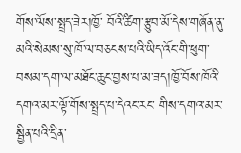གོས་ལོས་སྤྲད་ཟེར།ཁྱོ་ བོའི་ཚིག་རྩུབ་མོ་དེས་གཞོན་ནུ་མའི་སེམས་སུ་ཁོ་ལ་བཅངས་པའི་ཡིད་འོང་གི་ཕུག་ བསམ་དག་ལ་མཐོང་ཆུང་བྱས་པ་མ་ཟད།ཁྱོ་བོས་ཁོའི་དགའ་མར་ལྟོ་གོས་སྤྲད་པ་དེའང་རང་ གིས་དགའ་མར་སྦྱིན་པའི་དྲིན་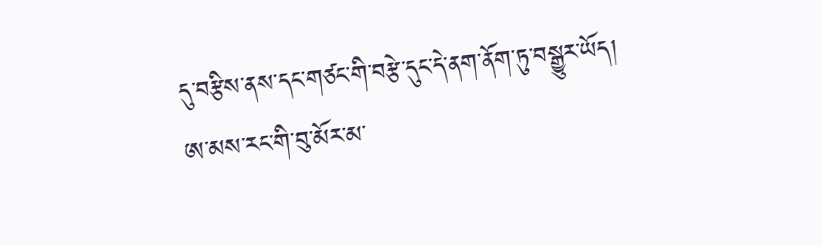དུ་བརྩིས་ནས་དང་གཙང་གི་བརྩེ་དུང་དེ་ནག་ནོག་ཏུ་བསྒྱུར་ཡོད།
ཨ་མས་རང་གི་བུ་མོར་མ་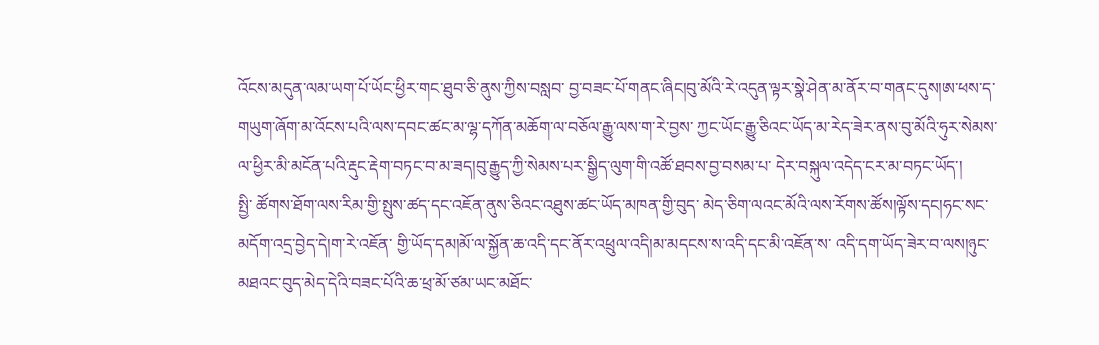འོངས་མདུན་ལམ་ཡག་པོ་ཡོང་ཕྱིར་གང་ཐུབ་ཅི་ནུས་ཀྱིས་བསླབ་ བྱ་བཟང་པོ་གནང་ཞིང།བུ་མོའི་རེ་འདུན་ལྟར་སྣེ་ཤེན་མ་ནོར་བ་གནང་དུས།ཨ་ཕས་ད་ གཡུག་ཞོག་མ་འོངས་པའི་ལས་དབང་ཚང་མ་ལྷ་དཀོན་མཆོག་ལ་བཅོལ་རྒྱུ་ལས་ག་རེ་བྱས་ ཀྱང་ཡོང་རྒྱུ་ཅིའང་ཡོད་མ་རེད་ཟེར་ནས་བུ་མོའི་ཧུར་སེམས་ལ་ཕྱིར་མི་མངོན་པའི་རྡུང་རྡེག་བཏང་བ་མ་ཟད།བུ་རྒྱུད་ཀྱི་སེམས་པར་སྒྱིད་ལུག་གི་འཚོ་ཐབས་བྱ་བསམ་པ་ དེར་བསྐུལ་འདེད་ངར་མ་བཏང་ཡོད་།
སྤྱི་ ཚོགས་ཐོག་ལས་རིམ་གྱི་སྤུས་ཚད་དང་འཇོན་ནུས་ཅིའང་འཐུས་ཚང་ཡོད་མཁན་གྱི་བུད་ མེད་ཅིག་ལའང་མོའི་ལས་རོགས་ཚོས།ལྟོས་དང།ཧང་སང་མདོག་འདྲ་བྱེད་དེ།ག་རེ་འཇོན་ གྱི་ཡོད་དམ།མོ་ལ་སྐྱོན་ཆ་འདི་དང་ནོར་འཕྲུལ་འདི།མ་མདངས་ས་འདི་དང་མི་འཇོན་ས་ འདི་དག་ཡོད་ཟེར་བ་ལས།ཉུང་མཐའང་བུད་མེད་དེའི་བཟང་པོའི་ཆ་ཕྲ་མོ་ཙམ་ཡང་མཐོང་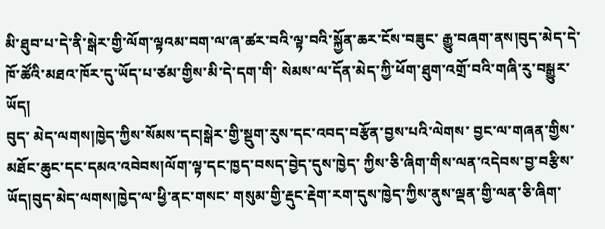མི་ཐུབ་པ་དེ་ནི་སྒེར་གྱི་ལོག་ལྟའམ་བག་ལ་ཞ་ཚར་བའི་ལྟ་བའི་སྐྱོན་ཆར་ངོས་བཟུང་ རྒྱུ་བཞག་ནས།བུད་མེད་དེ་ཁོ་ཚོའི་མཐའ་ཁོར་དུ་ཡོད་པ་ཙམ་གྱིས་མི་དེ་དག་གི་ སེམས་ལ་དོན་མེད་ཀྱི་ཕོག་ཐུག་འགྲོ་བའི་གཞི་རུ་བསྒྱུར་ཡོད།
བུད་ མེད་ལགས།ཁྱེད་ཀྱིས་སོམས་དང།སྒེར་གྱི་སྡུག་རུས་དང་འབད་བརྩོན་བྱས་པའི་ལེགས་ བྱང་ལ་གཞན་གྱིས་མཐོང་ཆུང་དང་དམའ་འབེབས།ལོག་ལྟ་དང་ཁྱད་བསད་བྱེད་དུས་ཁྱེད་ ཀྱིས་ཅི་ཞིག་གིས་ལན་འདེབས་བྱ་བརྩིས་ཡོད།བུད་མེད་ལགས།ཁྱེད་ལ་ཕྱི་ནང་གསང་ གསུམ་གྱི་རྡུང་རྡེག་རག་དུས་ཁྱེད་ཀྱིས་ནུས་ལྡན་གྱི་ལན་ཅི་ཞིག་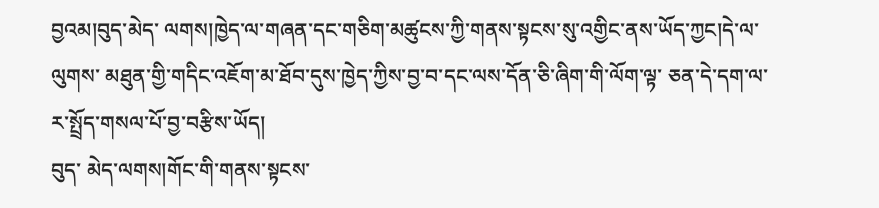བྱའམ།བུད་མེད་ ལགས།ཁྱེད་ལ་གཞན་དང་གཅིག་མཚུངས་ཀྱི་གནས་སྟངས་སུ་འགྱིང་ནས་ཡོད་ཀྱང།དེ་ལ་ལུགས་ མཐུན་གྱི་གདིང་འཇོག་མ་ཐོབ་དུས་ཁྱེད་ཀྱིས་བྱ་བ་དང་ལས་དོན་ཅི་ཞིག་གི་ལོག་ལྟ་ ཅན་དེ་དག་ལ་ར་སྤྲོད་གསལ་པོ་བྱ་བརྩིས་ཡོད།
བུད་ མེད་ལགས།གོང་གི་གནས་སྟངས་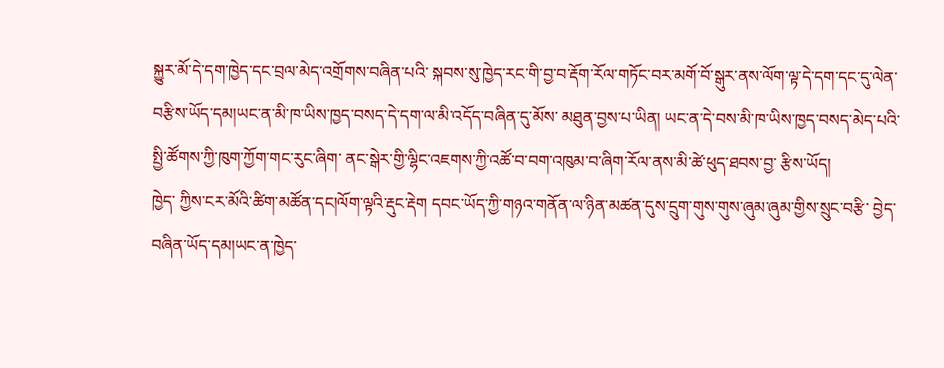སྐྱུར་མོ་དེ་དག་ཁྱེད་དང་བྲལ་མེད་འགྲོགས་བཞིན་པའི་ སྐབས་སུ་ཁྱེད་རང་གི་བྱ་བ་རྡོག་རོལ་གཏོང་བར་མགོ་བོ་སྒུར་ནས་ལོག་ལྟ་དེ་དག་དང་དུ་ལེན་བརྩིས་ཡོད་དམ།ཡང་ན་མི་ཁ་ཡིས་ཁྱད་བསད་དེ་དག་ལ་མི་འདོད་བཞིན་དུ་མོས་ མཐུན་བྱས་པ་ཡིན། ཡང་ན་དེ་བས་མི་ཁ་ཡིས་ཁྱད་བསད་མེད་པའི་སྤྱི་ཚོགས་ཀྱི་ཁུག་ཀྱོག་གང་རུང་ཞིག་ ནང་སྒེར་གྱི་ལྷིང་འཇགས་ཀྱི་འཚོ་བ་བག་འཁུམ་བ་ཞིག་རོལ་ནས་མི་ཚེ་ཕུད་ཐབས་བྱ་ རྩིས་ཡོད།
ཁྱེད་ ཀྱིས་ངར་མོའི་ཚིག་མཚོན་དང།ལོག་ལྟའི་རྡུང་རྡེག དབང་ཡོད་ཀྱི་གཉའ་གནོན་ལ་ཉིན་མཚན་དུས་དྲུག་གུས་གུས་ཞུམ་ཞུམ་གྱིས་སྲུང་བརྩི་ བྱེད་བཞིན་ཡོད་དམ།ཡང་ན་ཁྱེད་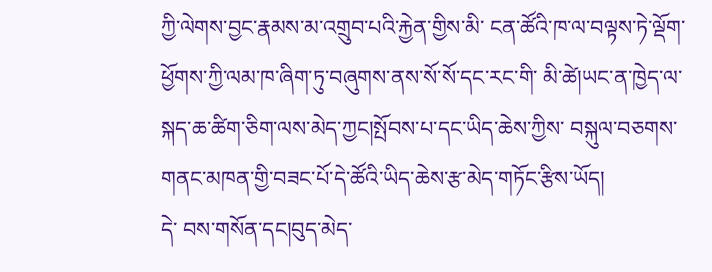ཀྱི་ལེགས་བྱང་རྣམས་མ་འགྲུབ་པའི་རྐྱེན་གྱིས་མི་ ངན་ཚོའི་ཁ་ལ་བལྟས་ཏེ་ལྡོག་ཕྱོགས་ཀྱི་ལམ་ཁ་ཞིག་ཏུ་བཞུགས་ནས་སོ་སོ་དང་རང་གི་ མི་ཚེ།ཡང་ན་ཁྱེད་ལ་སྐད་ཆ་ཚིག་ཅིག་ལས་མེད་ཀྱང།སྤོབས་པ་དང་ཡིད་ཆེས་ཀྱིས་ བསྐུལ་བཅགས་གནང་མཁན་གྱི་བཟང་པོ་དེ་ཚོའི་ཡིད་ཆེས་རྩ་མེད་གཏོང་རྩིས་ཡོད།
དེ་ བས་གསོན་དང།བུད་མེད་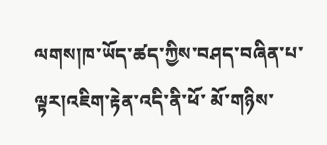ལགས།ཁ་ཡོད་ཚད་ཀྱིས་བཤད་བཞིན་པ་ལྟར།འཇིག་རྟེན་འདི་ནི་ཕོ་ མོ་གཉིས་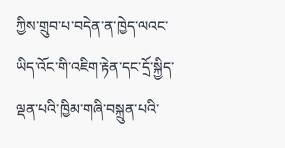ཀྱིས་གྲུབ་པ་བདེན་ན་ཁྱེད་ལའང་ཡིད་འོང་གི་འཇིག་རྟེན་དང་དྲོ་སྐྱིད་ ལྡན་པའི་ཁྱིམ་གཞི་བསྐྲུན་པའི་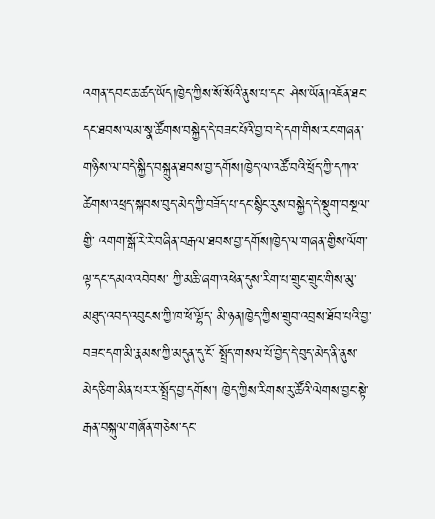འགན་དབང་ཆ་ཚད་ཡོད།ཁྱེད་ཀྱིས་སོ་སོའི་ནུས་པ་དང་ ཤེས་ཡོན།འཇོན་ཐང་དང་ཐབས་ལམ་སྣ་ཚོགས་བསྐྱེད་དེ་བཟང་པོའི་བྱ་བ་དེ་དག་གིས་རང་གཞན་གཉིས་ལ་བདེ་སྐྱིད་བསྐྲུན་ཐབས་བྱ་དགོས།ཁྱེད་ལ་འཚོ་བའི་ཕྲོད་ཀྱི་དཀའ་ ཚེགས་འཕྲད་སྐབས་བུད་མེད་ཀྱི་བཟོད་པ་དང་སྙིང་རུས་བསྐྱེད་དེ་སྡུག་བསྔལ་གྱི་ འགག་སྒོ་རེ་རེ་བཞིན་བརྒལ་ཐབས་བྱ་དགོས།ཁྱེད་ལ་གཞན་གྱིས་ལོག་ལྟ་དང་དམའ་འབེབས་ ཀྱི་མཆི་ཞག་འཕེན་དུས་རིག་པ་གྲུང་གྲུང་གིས་མུ་མཐུད་འབད་འབུངས་ཀྱི་ཁ་ཕོ་ལྷོད་ མི་ཉན།ཁྱེད་ཀྱིས་གྲུབ་འབྲས་ཐོབ་པའི་བྱ་བཟང་དག་མི་རྣམས་ཀྱི་མདུན་དུ་ངོ་ སྤྲོད་གསལ་པོ་བྱེད་དེ་བུད་མེད་ནི་ནུས་མེད་ཅིག་མིན་པར་ར་སྤྲོད་བྱ་དགོས་། ཁྱེད་ཀྱིས་རིགས་རུ་ཚོའི་ལེགས་བྱང་སྟེ་རྒན་བསྐུལ་གཞོན་གཅེས་དང་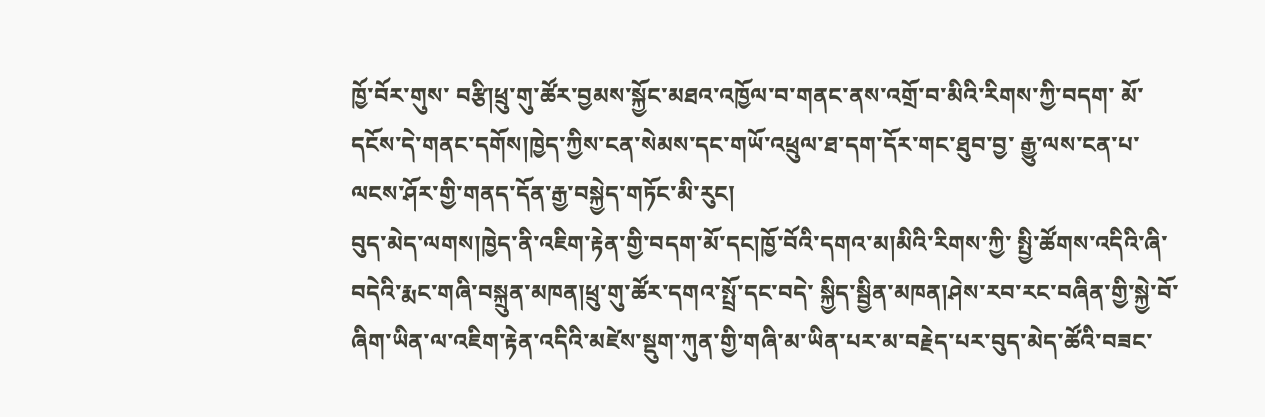ཁྱོ་བོར་གུས་ བརྩི།ཕྲུ་གུ་ཚོར་བྱམས་སྐྱོང་མཐའ་འཁྱོལ་བ་གནང་ནས་འགྲོ་བ་མིའི་རིགས་ཀྱི་བདག་ མོ་དངོས་དེ་གནང་དགོས།ཁྱེད་ཀྱིས་ངན་སེམས་དང་གཡོ་འཕྲུལ་ཐ་དག་དོར་གང་ཐུབ་བྱ་ རྒྱུ་ལས་ངན་པ་ལངས་ཤོར་གྱི་གནད་དོན་རྒྱ་བསྐྱེད་གཏོང་མི་རུང།
བུད་མེད་ལགས།ཁྱེད་ནི་འཇིག་རྟེན་གྱི་བདག་མོ་དང།ཁྱོ་བོའི་དགའ་མ།མིའི་རིགས་ཀྱི་ སྤྱི་ཚོགས་འདིའི་ཞི་བདེའི་རྨང་གཞི་བསྐྲུན་མཁན།ཕྲུ་གུ་ཚོར་དགའ་སྤྲོ་དང་བདེ་ སྐྱིད་སྦྱིན་མཁན།ཤེས་རབ་རང་བཞིན་གྱི་སྐྱེ་བོ་ཞིག་ཡིན་ལ་འཇིག་རྟེན་འདིའི་མཛེས་སྡུག་ཀུན་གྱི་གཞི་མ་ཡིན་པར་མ་བརྗེད་པར་བུད་མེད་ཚོའི་བཟང་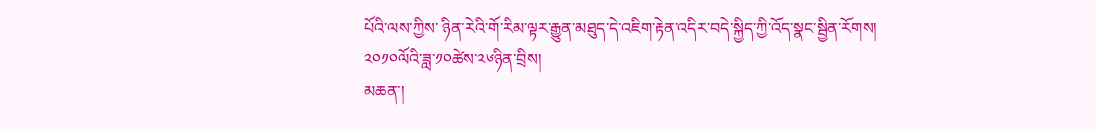པོའི་ལས་ཀྱིས་ ཉིན་རེའི་གོ་རིམ་ལྟར་རྒྱུན་མཐུད་དེ་འཇིག་རྟེན་འདིར་བདེ་སྐྱིད་ཀྱི་འོད་སྣང་སྦྱིན་རོགས།
༢༠༡༠ལོའི་ཟླ་༡༠ཚེས་༢༦ཉིན་བྲིས།
མཆན་།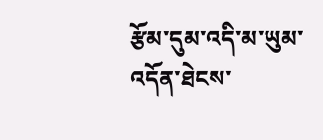རྩོམ་དུམ་འདི་མ་ཡུམ་འདོན་ཐེངས་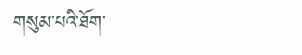གསུམ་པའི་ཐོག་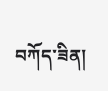བཀོད་ཟིན།